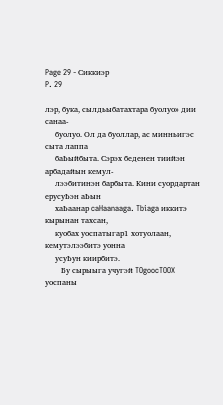Page 29 - Сиккиэр
P. 29

лэр, бука, сылдьыбатахтара буолуо» дии санаа-
     буолуо. Ол да буоллар, ас минньигэс сыта лаппа
     баЬыйбыта. Сэрэх беденен тиийэн арбадайын кемул-
     лээбитинэн барбыта. Кини суордартан ерусуЬэн аЬын
     хаЬаанар caHaanaaga. Tbiaga иккитэ кырынан тахсан,
     куобах уоспатыгар1 хотуолаан, кемутэлээбитэ уонна
     усуЬун киирбитэ.
        Бу сырыыга учугэй TOgoocTOOX уоспаны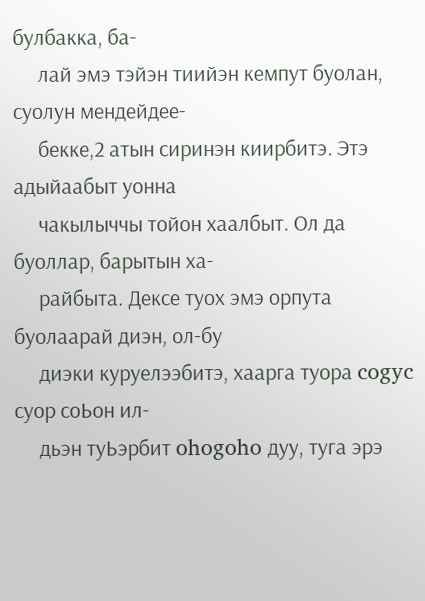булбакка, ба-
     лай эмэ тэйэн тиийэн кемпут буолан, суолун мендейдее-
     бекке,2 атын сиринэн киирбитэ. Этэ адыйаабыт уонна
     чакылыччы тойон хаалбыт. Ол да буоллар, барытын ха-
     райбыта. Дексе туох эмэ орпута буолаарай диэн, ол-бу
     диэки куруелээбитэ, хаарга туора cogyc суор соЬон ил-
     дьэн туЬэрбит ohogoho дуу, туга эрэ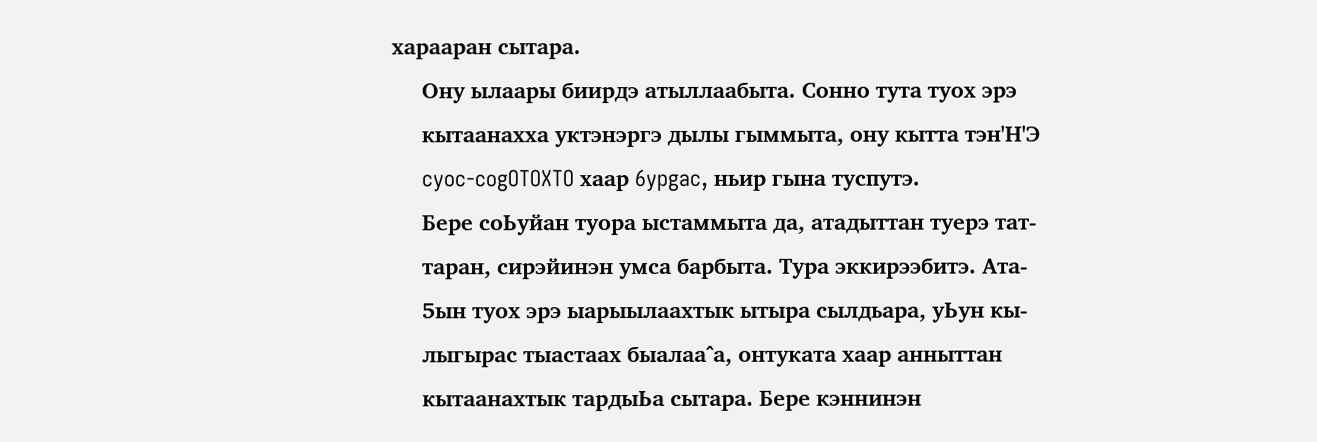харааран сытара.
     Ону ылаары биирдэ атыллаабыта. Сонно тута туох эрэ
     кытаанахха уктэнэргэ дылы гыммыта, ону кытта тэн'Н'Э
     cyoc-cogOTOXTO хаар 6ypgac, ньир гына туспутэ.
     Бере соЬуйан туора ыстаммыта да, атадыттан туерэ тат-
     таран, сирэйинэн умса барбыта. Тура эккирээбитэ. Ата-
     5ын туох эрэ ыарыылаахтык ытыра сылдьара, уЬун кы-
     лыгырас тыастаах быалаа^а, онтуката хаар анныттан
     кытаанахтык тардыЬа сытара. Бере кэннинэн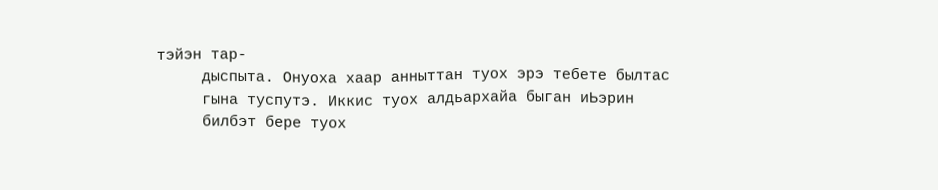тэйэн тар-
     дыспыта. Онуоха хаар анныттан туох эрэ тебете былтас
     гына туспутэ. Иккис туох алдьархайа быган иЬэрин
     билбэт бере туох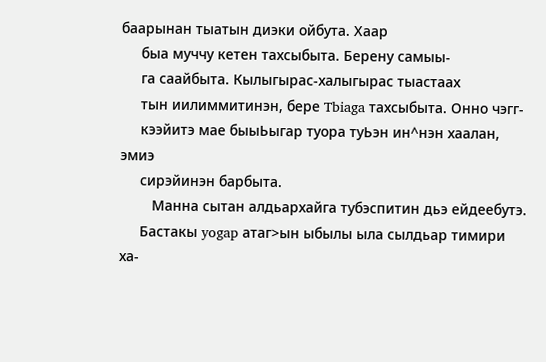баарынан тыатын диэки ойбута. Хаар
     быа муччу кетен тахсыбыта. Берену самыы-
     га саайбыта. Кылыгырас-халыгырас тыастаах
     тын иилиммитинэн, бере Tbiaga тахсыбыта. Онно чэгг-
     кээйитэ мае быыЬыгар туора туЬэн ин^нэн хаалан, эмиэ
     сирэйинэн барбыта.
        Манна сытан алдьархайга тубэспитин дьэ ейдеебутэ.
     Бастакы yogap атаг>ын ыбылы ыла сылдьар тимири ха-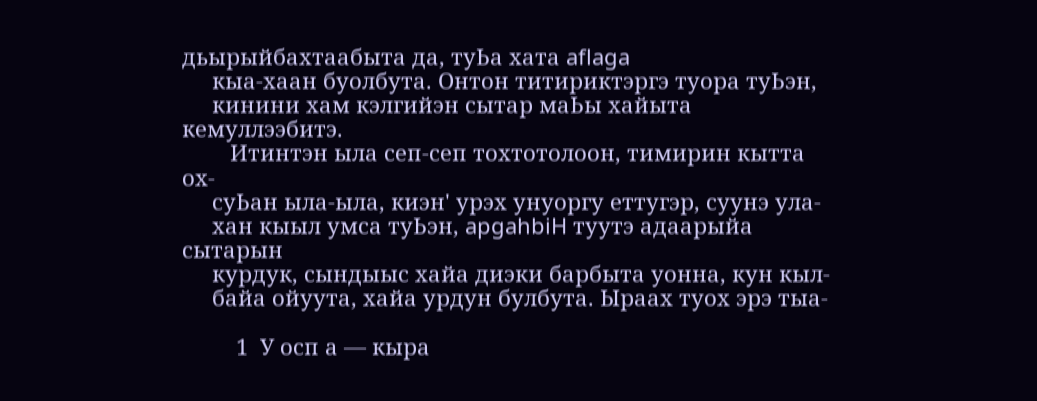дьырыйбахтаабыта да, туЬа хата aflaga
     кыа-хаан буолбута. Онтон титириктэргэ туора туЬэн,
     кинини хам кэлгийэн сытар маЬы хайыта кемуллээбитэ.
        Итинтэн ыла сеп-сеп тохтотолоон, тимирин кытта ох-
     суЬан ыла-ыла, киэн' урэх унуоргу еттугэр, суунэ ула-
     хан кыыл умса туЬэн, apgahbiH туутэ адаарыйа сытарын
     курдук, сындыыс хайа диэки барбыта уонна, кун кыл-
     байа ойуута, хайа урдун булбута. Ыраах туох эрэ тыа-

         1  У осп а — кыра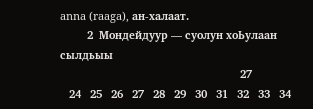anna (raaga), ан-халаат.
         2  Мондейдуур — суолун хоЬулаан сылдьыы
                                                            27
   24   25   26   27   28   29   30   31   32   33   34